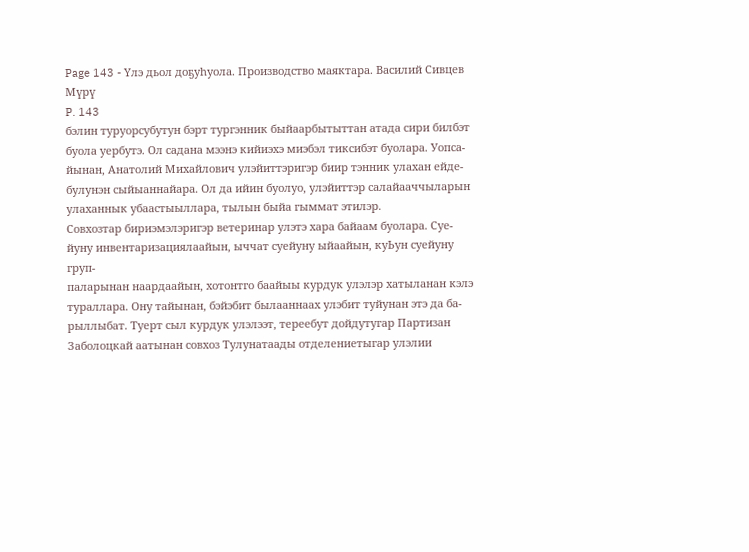Page 143 - Үлэ дьол доҕуһуола. Производство маяктара. Василий Сивцев Мүрү
P. 143
бэлин туруорсубутун бэрт тургэнник быйаарбытыттан атада сири билбэт
буола уербутэ. Ол садана мээнэ кийиэхэ миэбэл тиксибэт буолара. Уопса-
йынан, Анатолий Михайлович улэйиттэригэр биир тэнник улахан ейде-
булунэн сыйыаннайара. Ол да ийин буолуо, улэйиттэр салайааччыларын
улаханнык убаастыыллара, тылын быйа гыммат этилэр.
Совхозтар бириэмэлэригэр ветеринар улэтэ хара байаам буолара. Суе-
йуну инвентаризациялаайын, ыччат суейуну ыйаайын, куЬун суейуну груп-
паларынан наардаайын, хотонтго баайыы курдук улэлэр хатыланан кэлэ
тураллара. Ону тайынан, бэйэбит былааннаах улэбит туйунан этэ да ба-
рыллыбат. Туерт сыл курдук улэлээт, тереебут дойдутугар Партизан
Заболоцкай аатынан совхоз Тулунатаады отделениетыгар улэлии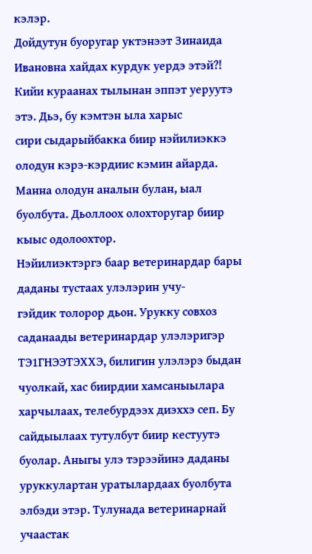кэлэр.
Дойдутун буоругар уктэнээт Зинаида Ивановна хайдах курдук уердэ этэй?!
Кийи кураанах тылынан эппэт уеруутэ этэ. Дьэ, бу кэмтэн ыла харыс
сири сыдарыйбакка биир нэйилиэккэ олодун кэрэ-кэрдиис кэмин айарда.
Манна олодун аналын булан, ыал буолбута. Дьоллоох олохторугар биир
кыыс одолоохтор.
Нэйилиэктэргэ баар ветеринардар бары даданы тустаах улэлэрин учу-
гэйдик толорор дьон. Урукку совхоз саданаады ветеринардар улэлэригэр
ТЭ1ГНЭЭТЭХХЭ, билигин улэлэрэ быдан чуолкай, хас биирдии хамсаныылара
харчылаах, телебурдээх диэххэ сеп. Бу сайдыылаах тутулбут биир кестуутэ
буолар. Аныгы улэ тэрээйинэ даданы уруккулартан уратылардаах буолбута
элбэди этэр. Тулунада ветеринарнай учаастак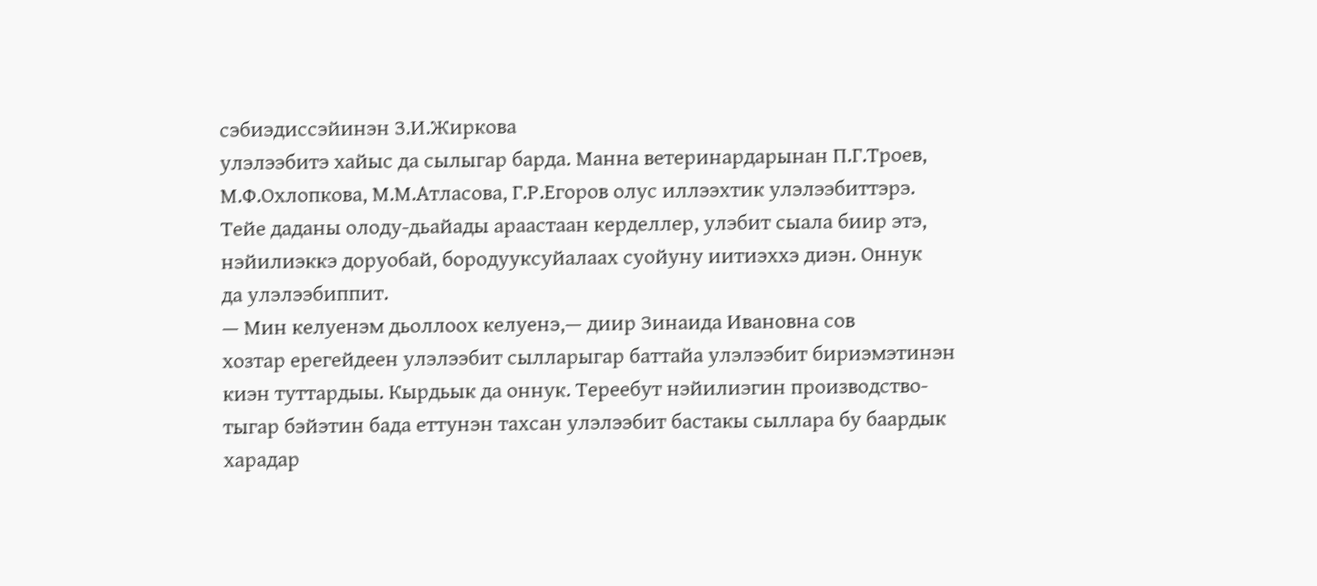сэбиэдиссэйинэн З.И.Жиркова
улэлээбитэ хайыс да сылыгар барда. Манна ветеринардарынан П.Г.Троев,
М.Ф.Охлопкова, М.М.Атласова, Г.Р.Егоров олус иллээхтик улэлээбиттэрэ.
Тейе даданы олоду-дьайады араастаан керделлер, улэбит сыала биир этэ,
нэйилиэккэ доруобай, бородууксуйалаах суойуну иитиэххэ диэн. Оннук
да улэлээбиппит.
— Мин келуенэм дьоллоох келуенэ,— диир Зинаида Ивановна сов
хозтар ерегейдеен улэлээбит сылларыгар баттайа улэлээбит бириэмэтинэн
киэн туттардыы. Кырдьык да оннук. Тереебут нэйилиэгин производство-
тыгар бэйэтин бада еттунэн тахсан улэлээбит бастакы сыллара бу баардык
харадар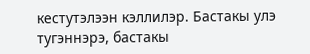кестутэлээн кэллилэр. Бастакы улэ тугэннэрэ, бастакы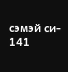сэмэй си-
141